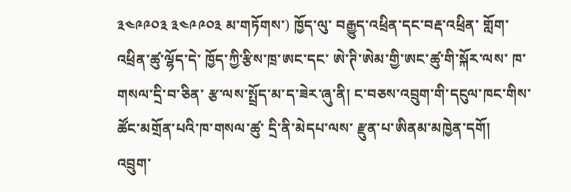༣༤༩༩༠༣ ༣༤༩༩༠༣ མ་གཏོགས་) ཁྱོད་ལུ་ བརྒྱུད་འཕྲིན་དང་བརྡ་འཕྲིན་ གློག་འཕྲིན་ཚུ་ལྷོད་དེ་ ཁྱོད་ཀྱི་རྩིས་ཁྲ་ཨང་དང་ ཨེ་ཊི་ཨེམ་གྱི་ཨང་ཚུ་གི་སྐོར་ལས་ ཁ་གསལ་དྲི་བ་ཅིན་ རྩ་ལས་སྤྲོད་མ་ད་ཟེར་ཞུ་ནི། ང་བཅས་འབྲུག་གི་དངུལ་ཁང་གིས་ ཚོང་མགྲོན་པའི་ཁ་གསལ་ཚུ་ དྲི་ནི་མེདཔ་ལས་ རྫུན་པ་ཨིནམ་མཁྱེན་དགོ།
འབྲུག་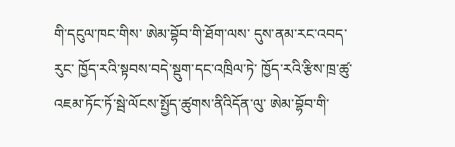གི་དངུལ་ཁང་གིས་ ཨེམ་བྷོབ་གི་ཐོག་ལས་ དུས་ནམ་རང་འབད་རུང་ ཁྱོད་རའི་སྟབས་བདེ་སྡུག་དང་འཁྲིལ་ཏེ་ ཁྱོད་རའི་རྩིས་ཁྲ་ཚུ་ འཇམ་ཏོང་ཏོ་སྦེ་ལོངས་སྤྱོད་ཚུགས་ནིའིདོན་ལུ་ ཨེམ་བྷོབ་གི་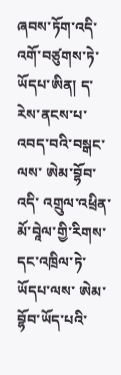ཞབས་ཏོག་འདི་ འགོ་བཙུགས་ཏེ་ཡོདཔ་ཨིན། ད་རེས་ནངས་པ་འབད་བའི་བསྒང་ལས་ ཨེམ་བྷོབ་འདི་ འགྲུལ་འཕྲིན་མོ་བཱེལ་གྱི་རིགས་དང་འཁྲིལ་ཏེ་ཡོདཔ་ལས་ ཨེམ་བྷོབ་ཡོད་པའི་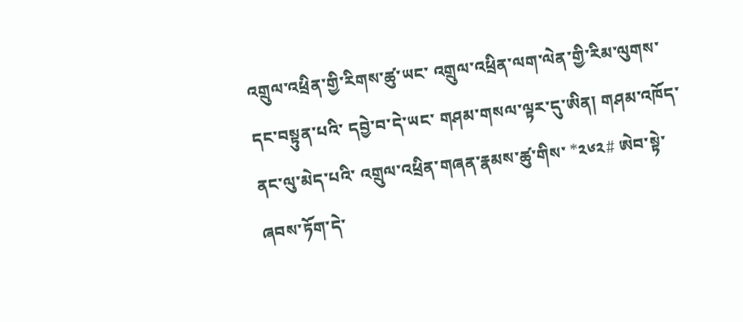འགྲུལ་འཕྲིན་གྱི་རིགས་ཚུ་ཡང་ འགྲུལ་འཕྲིན་ལག་ལེན་གྱི་རིམ་ལུགས་དང་བསྟུན་པའི་ དབྱེ་བ་དེ་ཡང་ གཤམ་གསལ་ལྟར་དུ་ཨིན། གཤམ་འཁོད་ནང་ལུ་མེད་པའི་ འགྲུལ་འཕྲིན་གཞན་རྣམས་ཚུ་གིས་ *༢༦༢# ཨེབ་སྟེ་ ཞབས་ཏོག་དེ་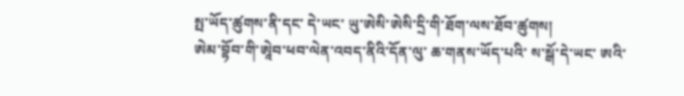སྤ་ཡོད་ཚུགས་ནི་དང་ དེ་ཡང་ ཡུ་ཨེསི་ཨེསི་དྲི་གི་ཐོག་ལས་ཐོབ་ཚུགས།
ཨེམ་བྷོབ་གི་ཨཱེབ་ཕབ་ལེན་འབད་ནིའི་དོན་ལུ་ ཆ་གནས་ཡོད་པའི་ ས་སྒོ་དེ་ཡང་ ཨའི་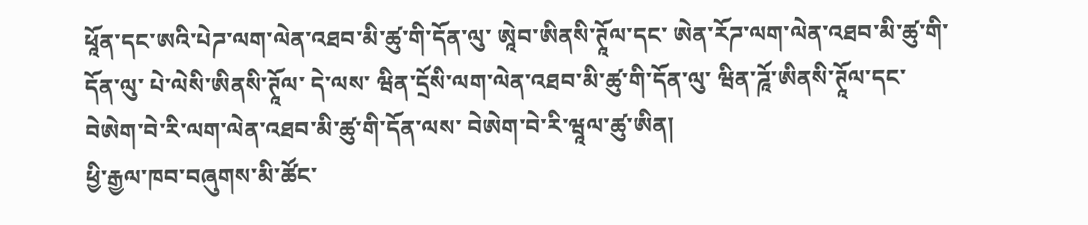ཕཱོན་དང་ཨའི་པེཌ་ལག་ལེན་འཐབ་མི་ཚུ་གི་དོན་ལུ་ ཨཱེབ་ཨིནསི་ཊཱོལ་དང་ ཨེན་རོཌ་ལག་ལེན་འཐབ་མི་ཚུ་གི་དོན་ལུ་ པེ་ལེསི་ཨིནསི་ཊཱོལ་ དེ་ལས་ ཝིན་དྲོསི་ལག་ལེན་འཐབ་མི་ཚུ་གི་དོན་ལུ་ ཝིན་ཌཱོ་ཨིནསི་ཊཱོལ་དང་ བེཨེག་བེ་རི་ལག་ལེན་འཐབ་མི་ཚུ་གི་དོན་ལས་ བེཨེག་བེ་རི་ཝཱལ་ཚུ་ཨིན།
ཕྱི་རྒྱལ་ཁབ་བཞུགས་མི་ཚོང་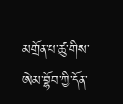མགྲོན་པ་ཚུ་གིས་ ཨེམ་བྷོབ་ཀྱི་དོན་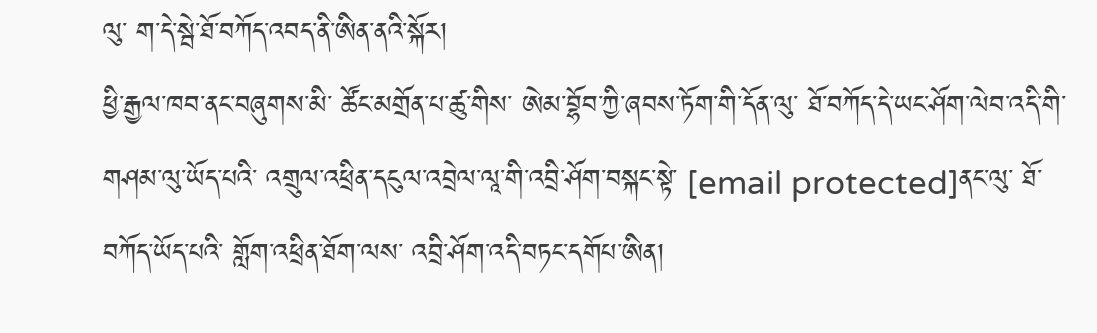ལུ་ ག་དེ་སྦེ་ཐོ་བཀོད་འབད་ནི་ཨིན་ནའི་སྐོར།
ཕྱི་རྒྱལ་ཁབ་ནང་བཞུགས་མི་ ཚོང་མགྲོན་པ་ཚུ་གིས་ ཨེམ་བྷོབ་ཀྱི་ཞབས་ཏོག་གི་དོན་ལུ་ ཐོ་བཀོད་དེ་ཡང་ཤོག་ལེབ་འདི་གི་གཤམ་ལུ་ཡོད་པའི་ འགྲུལ་འཕྲིན་དངུལ་འབྲེལ་ལཱ་གི་འབྲི་ཤོག་བསྐང་སྟེ་ [email protected]ནང་ལུ་ ཐོ་བཀོད་ཡོད་པའི་ གློག་འཕྲིན་ཐོག་ལས་ འབྲི་ཤོག་འདི་བཏང་དགོཔ་ཨིན།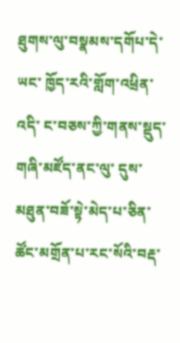ཐུགས་ལུ་བསྣམས་དགོཔ་དེ་ཡང་ ཁྱོད་རའི་གློག་འཕྲིན་འདི་ ང་བཅས་ཀྱི་གནས་སྡུད་གཞི་མཛོད་ནང་ལུ་ དུས་མཐུན་བཟོ་སྟེ་མེད་པ་ཅིན་ ཚོང་མགྲོན་པ་རང་སོའི་བརྡ་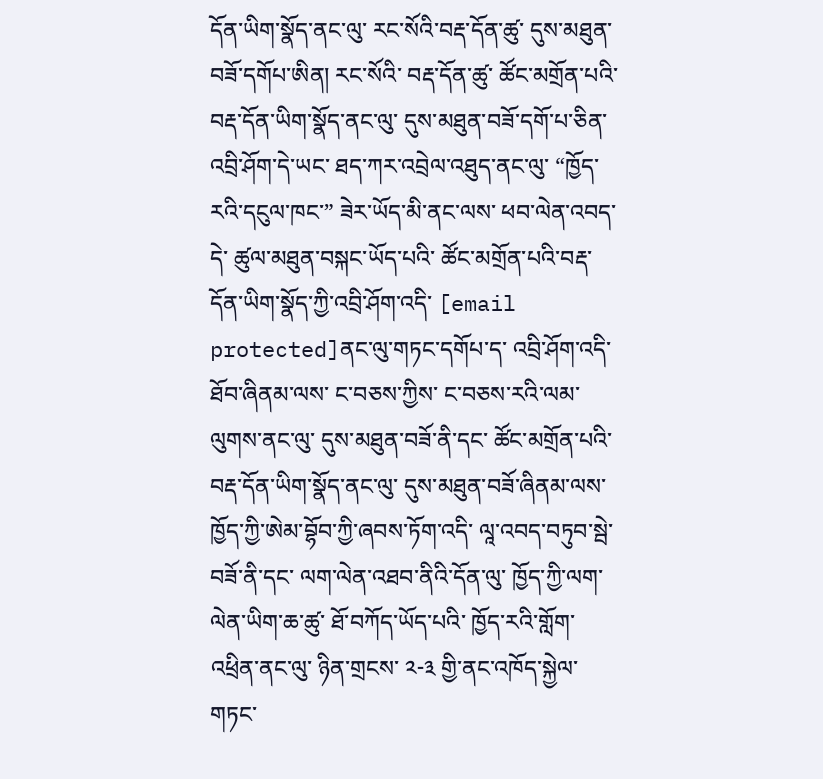དོན་ཡིག་སྣོད་ནང་ལུ་ རང་སོའི་བརྡ་དོན་ཚུ་ དུས་མཐུན་བཟོ་དགོཔ་ཨིན། རང་སོའི་ བརྡ་དོན་ཚུ་ ཚོང་མགྲོན་པའི་བརྡ་དོན་ཡིག་སྣོད་ནང་ལུ་ དུས་མཐུན་བཟོ་དགོ་པ་ཅིན་ འབྲི་ཤོག་དེ་ཡང་ ཐད་ཀར་འབྲེལ་འཐུད་ནང་ལུ་ “ཁྱོད་རའི་དངུལ་ཁང་” ཟེར་ཡོད་མི་ནང་ལས་ ཕབ་ལེན་འབད་དེ་ ཚུལ་མཐུན་བསྐང་ཡོད་པའི་ ཚོང་མགྲོན་པའི་བརྡ་དོན་ཡིག་སྣོད་ཀྱི་འབྲི་ཤོག་འདི་ [email protected]ནང་ལུ་གཏང་དགོཔ་ད་ འབྲི་ཤོག་འདི་ཐོབ་ཞིནམ་ལས་ ང་བཅས་ཀྱིས་ ང་བཅས་རའི་ལམ་ལུགས་ནང་ལུ་ དུས་མཐུན་བཟོ་ནི་དང་ ཚོང་མགྲོན་པའི་བརྡ་དོན་ཡིག་སྣོད་ནང་ལུ་ དུས་མཐུན་བཟོ་ཞིནམ་ལས་ ཁྱོད་ཀྱི་ཨེམ་བྷོབ་ཀྱི་ཞབས་ཏོག་འདི་ ལཱ་འབད་བཏུབ་སྦེ་བཟོ་ནི་དང་ ལག་ལེན་འཐབ་ནིའི་དོན་ལུ་ ཁྱོད་ཀྱི་ལག་ལེན་ཡིག་ཆ་ཚུ་ ཐོ་བཀོད་ཡོད་པའི་ ཁྱོད་རའི་གློག་འཕྲིན་ནང་ལུ་ ཉིན་གྲངས་ ༢-༣ གྱི་ནང་འཁོད་སྐྱེལ་གཏང་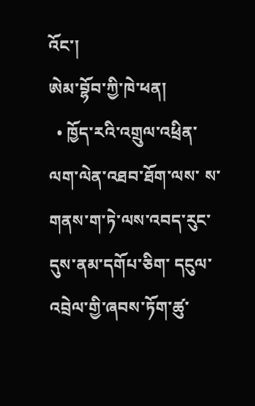འོང་།
ཨེམ་བྷོབ་ཀྱི་ཁེ་ཕན།
  • ཁྱོད་རའི་འགྲུལ་འཕྲིན་ལག་ལེན་འཐབ་ཐོག་ལས་ ས་གནས་ག་ཏེ་ལས་འབད་རུང་ དུས་ནམ་དགོཔ་ཅིག་ དངུལ་འབྲེལ་གྱི་ཞབས་ཏོག་ཚུ་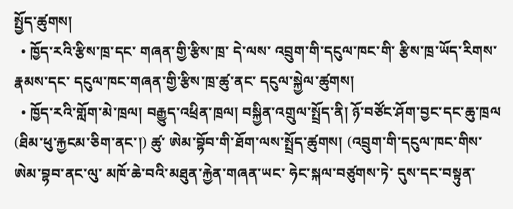སྤྱོད་ཚུགས།
  • ཁྱོད་རའི་རྩིས་ཁྲ་དང་ གཞན་གྱི་རྩིས་ཁྲ་ དེ་ལས་ འབྲུག་གི་དངུལ་ཁང་གི་ རྩིས་ཁྲ་ཡོད་རིགས་རྣམས་དང་ དངུལ་ཁང་གཞན་གྱི་རྩིས་ཁྲ་ཚུ་ནང་ དངུལ་སྐྱེལ་ཚུགས།
  • ཁྱོད་རའི་གློག་མེ་ཁྲལ། བརྒྱུད་འཕྲིན་ཁྲལ། བསྐྱིན་འགྲུལ་སྤྲོད་ནི། ཉོ་བཙོང་ཤོག་བྱང་དང་ཆུ་ཁྲལ (ཐིམ་ཕུ་རྐྱངམ་ཅིག་ནང་།) ཚུ་ ཨེམ་བྷོབ་གི་ཐོག་ལས་སྤྲོད་ཚུགས། (འབྲུག་གི་དངུལ་ཁང་གིས་ ཨེམ་བྷབ་ནང་ལུ་ མཁོ་ཆེ་བའི་མཐུན་རྐྱེན་གཞན་ཡང་ ཧེང་སྐལ་བཙུགས་ཏེ་ དུས་དང་བསྟུན་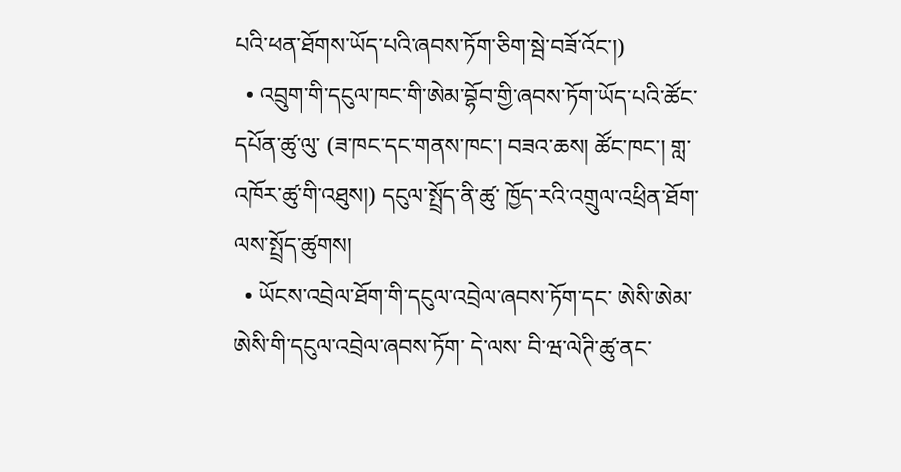པའི་ཕན་ཐོགས་ཡོད་པའི་ཞབས་ཏོག་ཅིག་སྦེ་བཟོ་འོང་།)
  • འབྲུག་གི་དངུལ་ཁང་གི་ཨེམ་བྷོབ་གྱི་ཞབས་ཏོག་ཡོད་པའི་ཚོང་དཔོན་ཚུ་ལུ་ (ཟ་ཁང་དང་གནས་ཁང་། བཟའ་ཆས། ཚོང་ཁང་། གླ་འཁོར་ཚུ་གི་འཐུས།) དངུལ་སྤྲོད་ནི་ཚུ་ ཁྱོད་རའི་འགྲུལ་འཕྲིན་ཐོག་ལས་སྤྲོད་ཚུགས།
  • ཡོངས་འབྲེལ་ཐོག་གི་དངུལ་འབྲེལ་ཞབས་ཏོག་དང་ ཨེསི་ཨེམ་ཨེསི་གི་དངུལ་འབྲེལ་ཞབས་ཏོག་ དེ་ལས་ བི་ཝ་ལེཊི་ཚུ་ནང་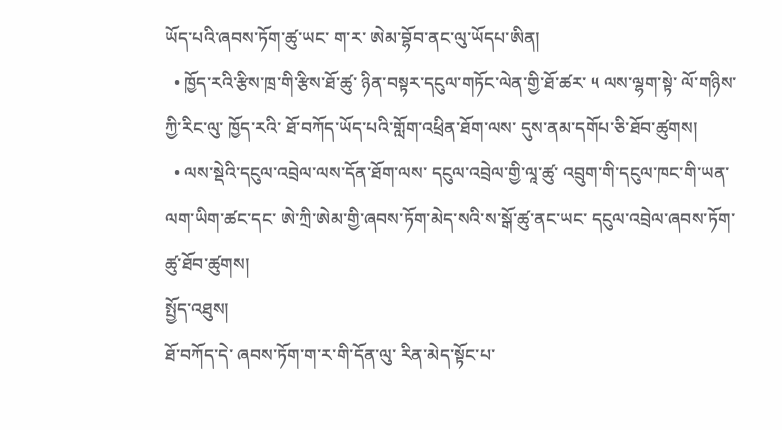ཡོད་པའི་ཞབས་ཏོག་ཚུ་ཡང་ ག་ར་ ཨེམ་བྷོབ་ནང་ལུ་ཡོདཔ་ཨིན།
  • ཁྱོད་རའི་རྩིས་ཁྲ་གི་རྩིས་ཐོ་ཚུ་ ཉིན་བསྟར་དངུལ་གཏོང་ལེན་གྱི་ཐོ་ཚར་ ༥ ལས་ལྷག་སྟེ་ ལོ་གཉིས་ཀྱི་རིང་ལུ་ ཁྱོད་རའི་ ཐོ་བཀོད་ཡོད་པའི་གློག་འཕྲིན་ཐོག་ལས་ དུས་ནམ་དགོཔ་ཅི་ཐོབ་ཚུགས།
  • ལས་སྡེའི་དངུལ་འབྲེལ་ལས་དོན་ཐོག་ལས་ དངུལ་འབྲེལ་གྱི་ལཱ་ཚུ་ འབྲུག་གི་དངུལ་ཁང་གི་ཡན་ལག་ཡིག་ཚང་དང་ ཨེ་ཀྲི་ཨེམ་གྱི་ཞབས་ཏོག་མེད་སའི་ས་སྒོ་ཚུ་ནང་ཡང་ དངུལ་འབྲེལ་ཞབས་ཏོག་ཚུ་ཐོབ་ཚུགས།
སྤྱོད་འཐུས།
ཐོ་བཀོད་དེ་ ཞབས་ཏོག་ག་ར་གི་དོན་ལུ་ རིན་མེད་སྟོང་པ་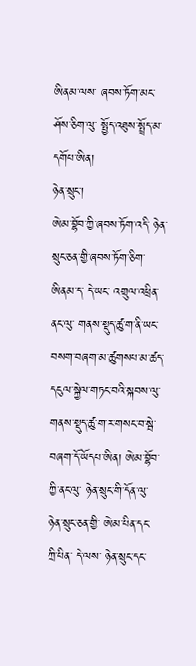ཨིནམ་ལས་ ཞབས་ཏོག་མང་ཤོས་ཅིག་ལུ་ སྤྱོད་འཐུས་སྤྲོད་མ་དགོཔ་ཨིན།
ཉེན་སྲུང་།
ཨེམ་བྷོབ་ཀྱི་ཞབས་ཏོག་འདི་ ཉེན་སྲུང་ཅན་གྱི་ཞབས་ཏོག་ཅིག་ཨིནམ་ད་ དེ་ཡང་ འགྲུལ་འཕྲིན་ནང་ལུ་ གནས་སྡུད་ཚུ་ག་ནི་ཡང་ བསག་བཞག་མ་ཚུགསཔ་མ་ཚད་ དངུལ་སྐྱེལ་གཏང་བའི་སྐབས་ལུ་ གནས་སྡུད་ཚུ་ག་ར་གསང་བ་སྦེ་བཞག་དོ་ཡོདཔ་ཨིན། ཨེམ་བྷོབ་ཀྱི་ནང་ལུ་ ཉེན་སྲུང་གི་དོན་ལུ་ ཉེན་སྲུང་ཅན་གྱི་ ཨེམ་པིན་དང་ ཀྲི་པིན་ དེ་ལས་ ཉེན་སྲུང་དང་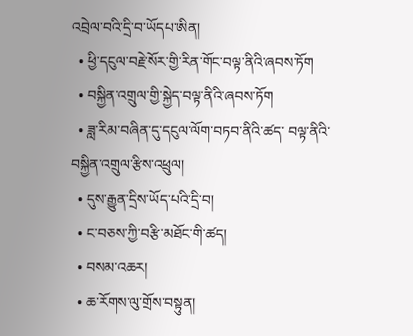འབྲེལ་བའི་དྲི་བ་ཡོདཔ་ཨིན།
  • ཕྱི་དངུལ་བརྗེ་སོར་གྱི་རིན་གོང་བལྟ་ནིའི་ཞབས་ཏོག
  • བསྐྱིན་འགྲུལ་གྱི་སྐྱེད་བལྟ་ནིའི་ཞབས་ཏོག
  • ཟླ་རིམ་བཞིན་དུ་དངུལ་ལོག་བཏབ་ནིའི་ཚད་ བལྟ་ནིའི་བསྐྱིན་འགྲུལ་རྩིས་འཕྲུལ།
  • དུས་རྒྱུན་དྲིས་ཡོད་པའི་དྲི་བ།
  • ང་བཅས་ཀྱི་བརྩི་མཐོང་གི་ཚད།
  • བསམ་འཆར།
  • ཆ་རོགས་ལུ་གྲོས་བསྟུན།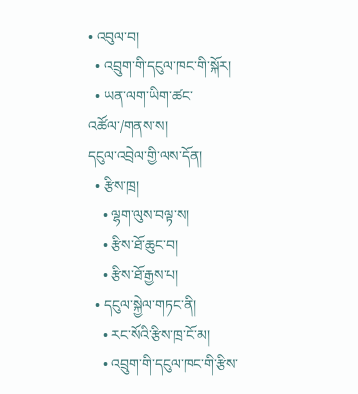• འབུལ་བ།
  • འབྲུག་གི་དངུལ་ཁང་གི་སྐོར།
  • ཡན་ལག་ཡིག་ཚང་འཚོལ་/གནས་ས།
དངུལ་འབྲེལ་གྱི་ལས་དོན།
  • རྩིས་ཁྲ།
    • ལྷག་ལུས་བལྟ་ས།
    • རྩིས་ཐོ་ཆུང་བ།
    • རྩིས་ཐོ་རྒྱས་པ།
  • དངུལ་སྐྱེལ་གཏང་ནི།
    • རང་སོའི་རྩིས་ཁྲ་ངོ་མ།
    • འབྲུག་གི་དངུལ་ཁང་གི་རྩིས་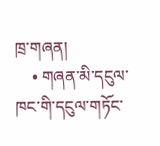ཁྲ་གཞན།
    • གཞན་མི་དངུལ་ཁང་གི་དངུལ་གཏོང་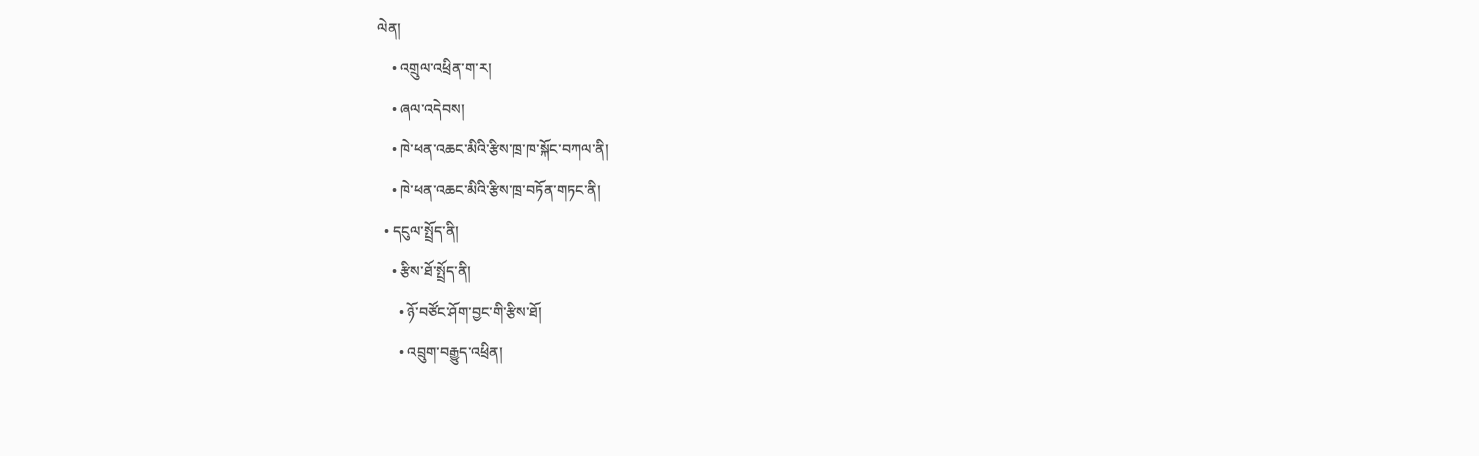ལེན།
    • འགྲུལ་འཕྲིན་ག་ར།
    • ཞལ་འདེབས།
    • ཁེ་ཕན་འཆང་མིའི་རྩིས་ཁྲ་ཁ་སྐོང་བཀལ་ནི།
    • ཁེ་ཕན་འཆང་མིའི་རྩིས་ཁྲ་བཏོན་གཏང་ནི།
  • དངུལ་སྤྲོད་ནི།
    • རྩིས་ཐོ་སྤྲོད་ནི།
      • ཉོ་བཙོང་ཤོག་བྱང་གི་རྩིས་ཐོ།
      • འབྲུག་བརྒྱུད་འཕྲིན།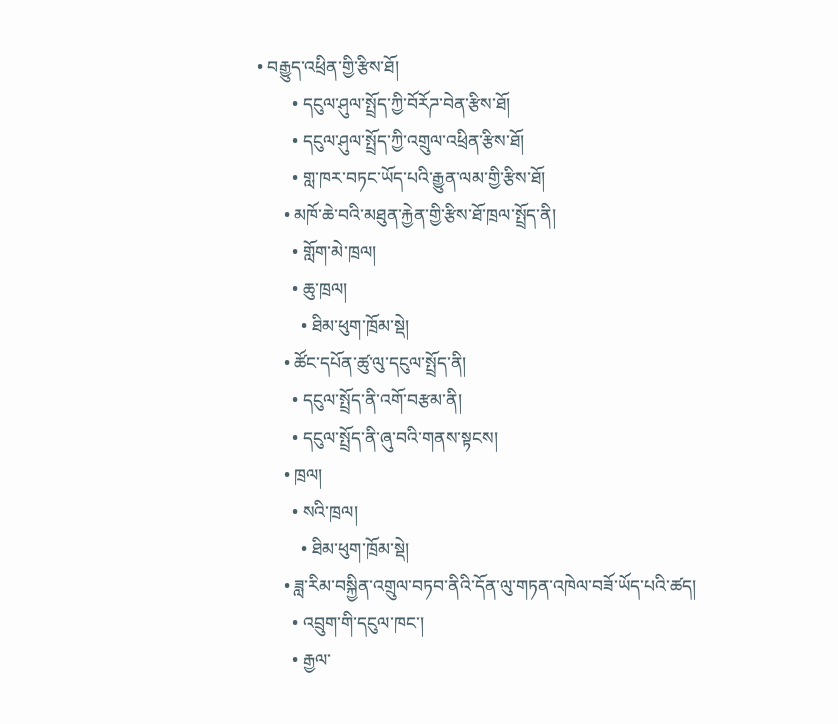• བརྒྱུད་འཕྲིན་གྱི་རྩིས་ཐོ།
        • དངུལ་ཤུལ་སྤྲོད་ཀྱི་བོརོཌ་བེན་རྩིས་ཐོ།
        • དངུལ་ཤུལ་སྤྲོད་ཀྱི་འགྲུལ་འཕྲིན་རྩིས་ཐོ།
        • གླ་ཁར་བཏང་ཡོད་པའི་རྒྱུན་ལམ་གྱི་རྩིས་ཐོ།
      • མཁོ་ཆེ་བའི་མཐུན་རྐྱེན་གྱི་རྩིས་ཐོ་ཁྲལ་སྤྲོད་ནི།
        • གློག་མེ་ཁྲལ།
        • ཆུ་ཁྲལ།
          • ཐིམ་ཕུག་ཁྲོམ་སྡེ།
      • ཚོང་དཔོན་ཚུ་ལུ་དངུལ་སྤྲོད་ནི།
        • དངུལ་སྤྲོད་ནི་འགོ་བརྩམ་ནི།
        • དངུལ་སྤྲོད་ནི་ཞུ་བའི་གནས་སྟངས།
      • ཁྲལ།
        • སའི་ཁྲལ།
          • ཐིམ་ཕུག་ཁྲོམ་སྡེ།
      • ཟླ་རིམ་བསྐྱིན་འགྲུལ་བཏབ་ནིའི་དོན་ལུ་གཏན་འཁེལ་བཟོ་ཡོད་པའི་ཚད།
        • འབྲུག་གི་དངུལ་ཁང་།
        • རྒྱལ་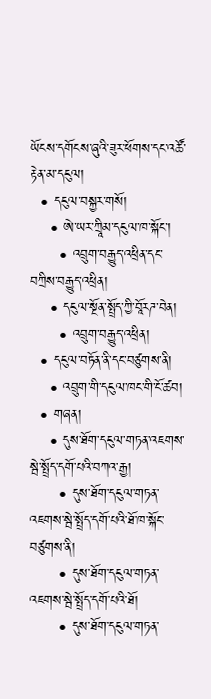ཡོངས་དགོངས་ཞུའི་ཟུར་ཕོགས་དང་འཚོ་རྟེན་མ་དངུལ།
  • དངུལ་བསྐྱར་གསོ།
    • ཨེ་ཡར་ཀྲཱིམ་དངུལ་ཁ་སྐོང་།
      • འབྲུག་བརྒྱུད་འཕྲིན་དང་བཀྲིས་བརྒྱུད་འཕྲིན།
    • དངུལ་སྔོན་སྤྲོད་ཀྱི་བཱོརཌ་བེན།
      • འབྲུག་བརྒྱུད་འཕྲིན།
  • དངུལ་བཏོན་ནི་དང་བཙུགས་ནི།
    • འབྲུག་གི་དངུལ་ཁང་གི་ངོ་ཚབ།
  • གཞན།
    • དུས་ཐོག་དངུལ་གཏན་འཇགས་སྦེ་སྤྲོད་དགོ་པའི་བཀའ་རྒྱ།
      • དུས་ཐོག་དངུལ་གཏན་འཇགས་སྦེ་སྤྲོད་དགོ་པའི་ཐོ་ཁ་སྐོང་བཙུགས་ནི།
      • དུས་ཐོག་དངུལ་གཏན་འཇགས་སྦེ་སྤྲོད་དགོ་པའི་ཐོ།
      • དུས་ཐོག་དངུལ་གཏན་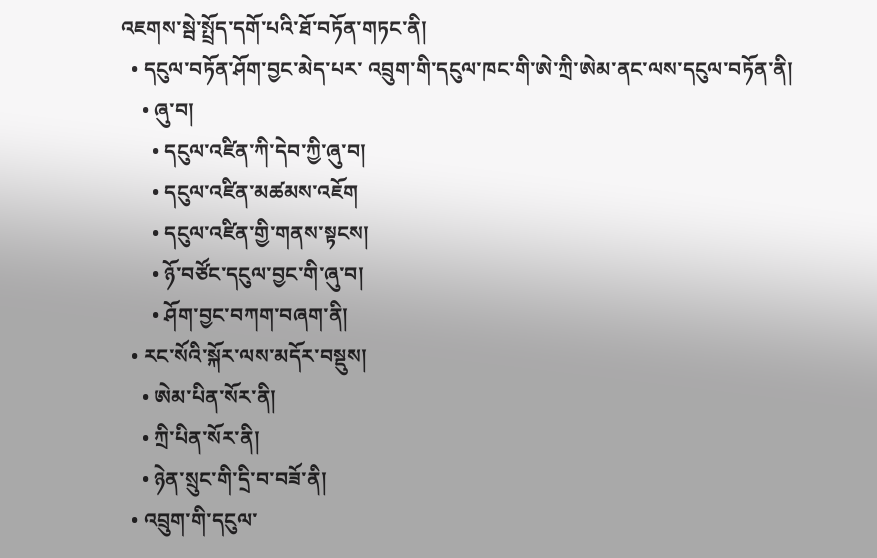འཇགས་སྦེ་སྤྲོད་དགོ་པའི་ཐོ་བཏོན་གཏང་ནི།
  • དངུལ་བཏོན་ཤོག་བྱང་མེད་པར་ འབྲུག་གི་དངུལ་ཁང་གི་ཨེ་ཀྲི་ཨེམ་ནང་ལས་དངུལ་བཏོན་ནི།
    • ཞུ་བ།
      • དངུལ་འཛིན་ཀི་དེབ་ཀྱི་ཞུ་བ།
      • དངུལ་འཛིན་མཚམས་འཇོག
      • དངུལ་འཛིན་གྱི་གནས་སྟངས།
      • ཉོ་བཙོང་དངུལ་བྱང་གི་ཞུ་བ།
      • ཤོག་བྱང་བཀག་བཞག་ནི།
  • རང་སོའི་སྐོར་ལས་མདོར་བསྡུས།
    • ཨེམ་པིན་སོར་ནི།
    • ཀྲི་པིན་སོར་ནི།
    • ཉེན་སྲུང་གི་དྲི་བ་བཟོ་ནི།
  • འབྲུག་གི་དངུལ་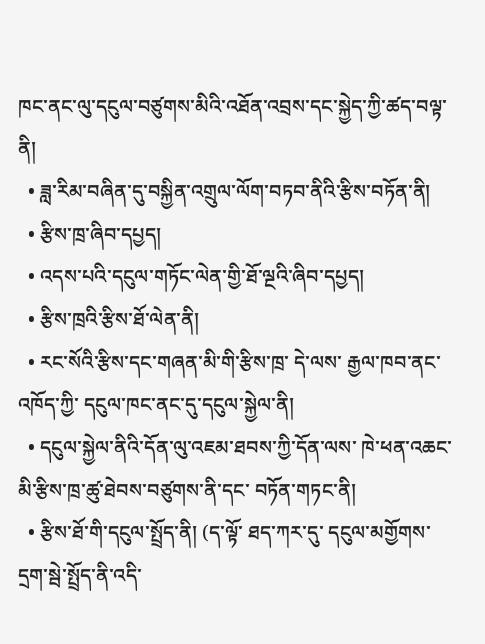ཁང་ནང་ལུ་དངུལ་བཙུགས་མིའི་འཐོན་འབྲས་དང་སྐྱེད་ཀྱི་ཚད་བལྟ་ནི།
  • ཟླ་རིམ་བཞིན་དུ་བསྐྱིན་འགྲུལ་ལོག་བཏབ་ནིའི་རྩིས་བཏོན་ནི།
  • རྩིས་ཁྲ་ཞིབ་དཔྱད།
  • འདས་པའི་དངུལ་གཏོང་ལེན་གྱི་ཐོ་ལྔའི་ཞིབ་དཔྱད།
  • རྩིས་ཁྲའི་རྩིས་ཐོ་ལེན་ནི།
  • རང་སོའི་རྩིས་དང་གཞན་མི་གི་རྩིས་ཁྲ་ དེ་ལས་ རྒྱལ་ཁབ་ནང་འཁོད་ཀྱི་ དངུལ་ཁང་ནང་དུ་དངུལ་སྐྱེལ་ནི།
  • དངུལ་སྐྱེལ་ནིའི་དོན་ལུ་འཇམ་ཐབས་ཀྱི་དོན་ལས་ ཁེ་ཕན་འཆང་མི་རྩིས་ཁྲ་ཚུ་ཐེབས་བཙུགས་ནི་དང་ བཏོན་གཏང་ནི།
  • རྩིས་ཐོ་གི་དངུལ་སྤྲོད་ནི། (ད་ལྟོ་ ཐད་ཀར་དུ་ དངུལ་མགྱོགས་དྲག་སྦེ་སྤྲོད་ནི་འདི་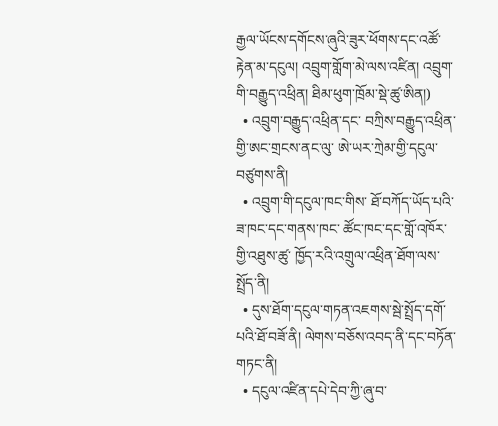རྒྱལ་ཡོངས་དགོངས་ཞུའི་ཟུར་ཕོགས་དང་འཚོ་རྟེན་མ་དངུལ། འབྲུག་གློག་མེ་ལས་འཛིན། འབྲུག་གི་བརྒྱུད་འཕྲིན། ཐིམ་ཕུག་ཁྲོམ་སྡེ་ཚུ་ཨིན།)
  • འབྲུག་བརྒྱུད་འཕྲིན་དང་ བཀྲིས་བརྒྱུད་འཕྲིན་གྱི་ཨང་གྲངས་ནང་ལུ་ ཨེ་ཡར་ཀྲེམ་གྱི་དངུལ་བཙུགས་ནི།
  • འབྲུག་གི་དངུལ་ཁང་གིས་ ཐོ་བཀོད་ཡོད་པའི་ ཟ་ཁང་དང་གནས་ཁང་ ཚོང་ཁང་དང་གློ་འཁོར་གྱི་འཐུས་ཚུ་ ཁྱོད་རའི་འགྲུལ་འཕྲིན་ཐོག་ལས་སྤྲོད་ནི།
  • དུས་ཐོག་དངུལ་གཏན་འཇགས་སྦེ་སྤྲོད་དགོ་པའི་ཐོ་བཟོ་ནི། ལེགས་བཅོས་འབད་ནི་དང་བཏོན་གཏང་ནི།
  • དངུལ་འཛིན་དཔེ་དེབ་ཀྱི་ཞུ་བ་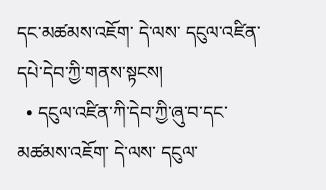དང་མཚམས་འཇོག་ དེ་ལས་ དངུལ་འཛིན་དཔེ་དེབ་ཀྱི་གནས་སྟངས།
  • དངུལ་འཛིན་ཀི་དེབ་ཀྱི་ཞུ་བ་དང་མཚམས་འཇོག་ དེ་ལས་ དངུལ་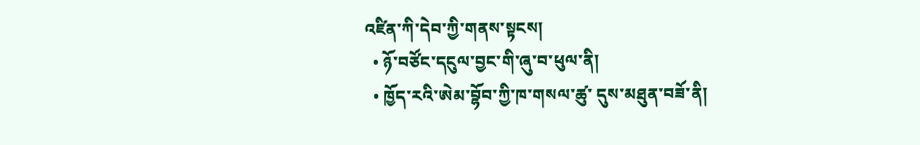འཛིན་ཀི་དེབ་ཀྱི་གནས་སྟངས།
  • ཉོ་བཙོང་དངུལ་བྱང་གི་ཞུ་བ་ཕུལ་ནི།
  • ཁྱོད་རའི་ཨེམ་བྷོབ་ཀྱི་ཁ་གསལ་ཚུ་ དུས་མཐུན་བཟོ་ནི།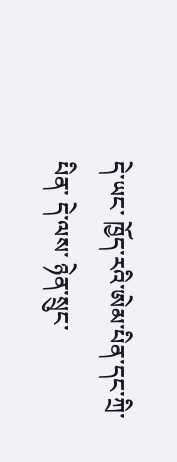དེ་ཡང་ ཁྱོད་རའི་ཨེམ་པིན་དང་ཀྲི་པིན་ དེ་ལས་ ཉེན་སྲུང་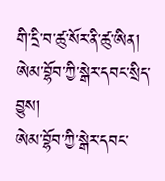གི་དྲི་བ་ཚུ་སོར་ནི་ཚུ་ཨིན།
ཨེམ་བྷོབ་ཀྱི་སྒེར་དབང་སྲིད་བྱུས།
ཨེམ་བྷོབ་ཀྱི་སྒེར་དབང་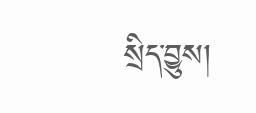སྲིད་བྱུས།